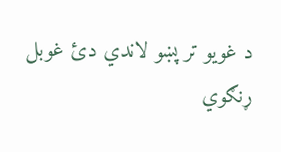د غويو تر پښو لاندي دئ غوبل
ړنګوي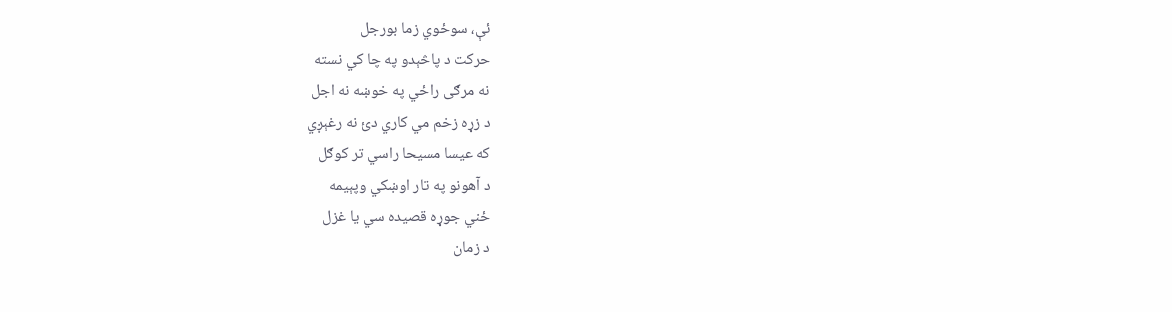ئې، سوځوي زما بورجل
حرکت د پاڅېدو په چا کي نسته
نه مرګی راځي په خوښه نه اجل
د زړه زخم مي کاري دئ نه رغېږي
که عيسا مسيحا راسي تر کوګل
د آهونو په تار اوښکي وپېیمه
ځني جوړه قصيده سي يا غزل
د زمان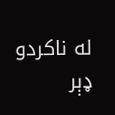له ناکردو ډېر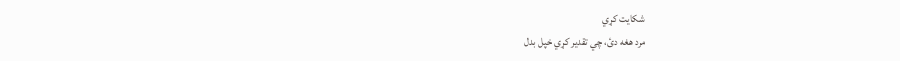شکايت کړي
مرد هغه دئ، چي تقدير کړي خپل بدل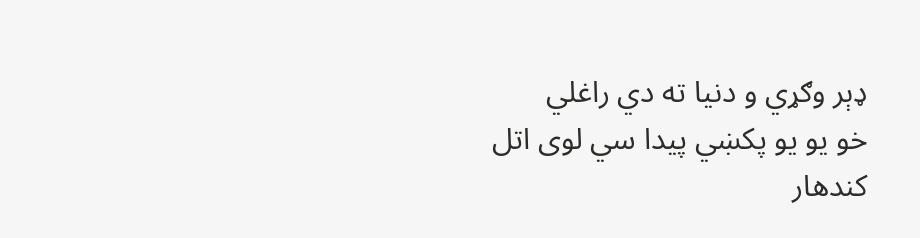ډېر وګړي و دنيا ته دي راغلي
خو يو يو پکښي پيدا سي لوی اتل
کندهار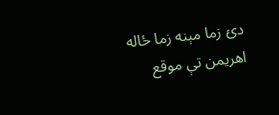دئ زما مېنه زما ځاله
اهريمن تې موقع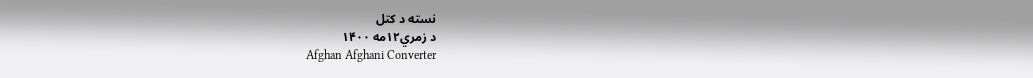نسته د کتل
د زمري۱۲مه ۱۴۰۰
Afghan Afghani Converter